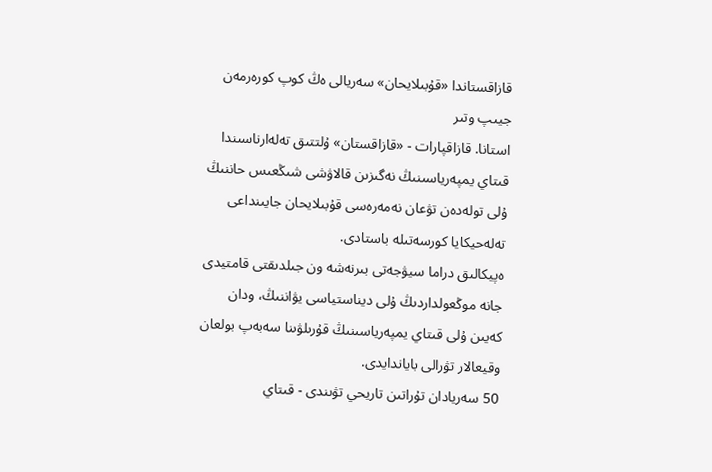قازاقستاندا «قۇبىلايحان» سەريالى ەڭ كوپ كورەرمەن جيىپ وتىر
استانا. قازاقپارات - «قازاقستان» ۇلتتىق تەلەارناسىندا قىتاي يمپەرياسىنىڭ نەگىزىن قالاۋشى شىڭعىس حاننىڭ ۇلى تولەدەن تۋعان نەمەرەسى قۇبىلايحان جايىنداعى تەلەحيكايا كورسەتىلە باستادى.
ەپيكالىق دراما سيۋجەتى بىرنەشە ون جىلدىقتى قامتيدى جانە موڭعولداردىڭ ۇلى ديناستياسى يۋاننىڭ، ودان كەيىن ۇلى قىتاي يمپەرياسىنىڭ قۇرىلۋىنا سەبەپ بولعان وقيعالار تۋرالى باياندايدى.
50 سەريادان تۇراتىن تاريحي تۋىندى - قىتاي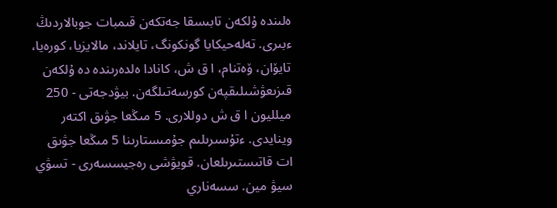ەلىندە ۇلكەن تابىسقا جەتكەن قىمبات جوبالاردىڭ ءبىرى. تەلەحيكايا گونكونگ، تايلاند، مالايزيا، كورەيا، تايۆان، ۆەتنام، ا ق ش، كانادا ەلدەرىندە دە ۇلكەن قىزىعۋشىلىقپەن كورسەتىلگەن. بيۋدجەتى - 250 ميلليون ا ق ش دوللارى. 5 مىڭعا جۋىق اكتەر وينايدى. ءتۇسىرىلىم جۇمىستارىنا 5 مىڭعا جۋىق ات قاتىستىرىلعان. قويۋشى رەجيسسەرى - تسۋي سيۋ مين. سسەناري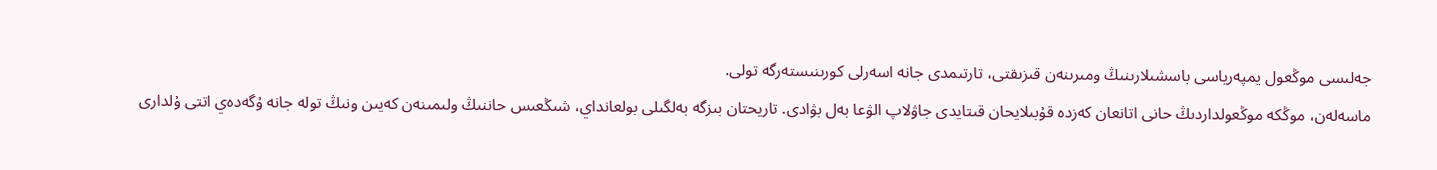جەلىسى موڭعول يمپەرياسى باسشىلارىنىڭ ومىرىنەن قىزىقتى، تارتىمدى جانە اسەرلى كورىنىستەرگە تولى.
ماسەلەن، موڭكە موڭعولداردىڭ حانى اتانعان كەزدە قۇبىلايحان قىتايدى جاۋلاپ الۋعا بەل بۋادى. تاريحتان بىزگە بەلگىلى بولعانداي، شىڭعىس حاننىڭ ولىمىنەن كەيىن ونىڭ تولە جانە ۇگەدەي اتتى ۇلدارى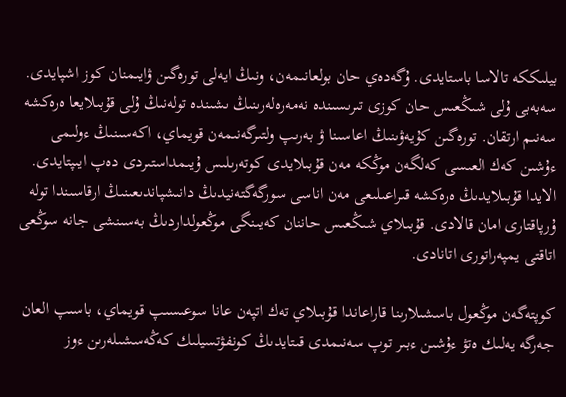بيلىككە تالاسا باستايدى. ۇگەدەي حان بولعانىمەن، ونىڭ ايەلى تورەگىن ۋايىمنان كوز اشپايدى. سەبەبى ۇلى شىڭعىس حان كوزى تىرىسىندە نەمەرەلەرىنىڭ ىشىندە تولەنىڭ ۇلى قۇبىلايعا ەرەكشە سەنىم ارتقان. تورەگىن كۇيەۋىنىڭ اعاسىنا ۋ بەرىپ ولتىرگەنىمەن قويماي، اكەسىنىڭ ءولىمى ءۇشىن كەك العىسى كەلگەن موڭكە مەن قۇبىلايدى كوتەرىلىس ۇيىمداستىردى دەپ ايىپتايدى. الايدا قۇبىلايدىڭ ەرەكشە قىراعىلىعى مەن اناسى سورگەگتەنيدىڭ دانىشپاندىعىنىڭ ارقاسىندا تولە ۇرپاقتارى امان قالادى. قۇبىلاي شىڭعىس حاننان كەيىنگى موڭعولداردىڭ بەسىنشى جانە سوڭعى اتاقتى يمپەراتورى اتانادى.

كوپتەگەن موڭعول باسشىلارىنا قاراعاندا قۇبىلاي تەك اتپەن عانا سوعىسىپ قويماي، باسىپ العان جەرگە يەلىك ەتۋ ءۇشىن ءبىر توپ سەنىمدى قىتايدىڭ كونفۋتسيلىك كەڭەسشىلەرىن ءوز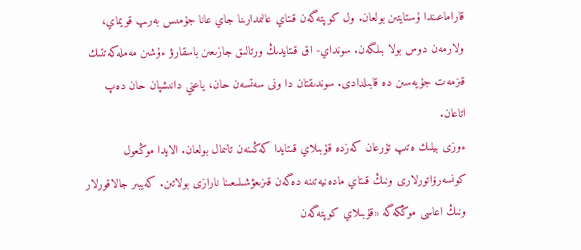قاراماعىندا ۇستايتىن بولعان. ول كوپتەگەن قىتاي عالىمدارىنا جاي عانا جۇمىس بەرىپ قويماي، ولارمەن دوس بولا بىلگەن. سونداي- اق قىتايدىڭ ورتالىق جازىعىن باسقارۋ ءۇشىن مەملەكەتتىك قىزمەت جۇيەسىن دە قابىلدادى. سوندىقتان دا ونى سەتسەن حان، ياعني دانىشپان حان دەپ اتاعان.
ءوزى بيلىك ەتىپ تۇرعان كەزدە قۇبىلاي قىتايدا كەڭىنەن تانىمال بولعان. الايدا موڭعول كونسەرۆاتورلارى ونىڭ قىتاي مادەنيەتىنە دەگەن قىزىعۋشىلىعىنا نارازى بولاتىن. كەيبىر جالاقورلار ونىڭ اعاسى موڭكەگە «قۇبىلاي كوپتەگەن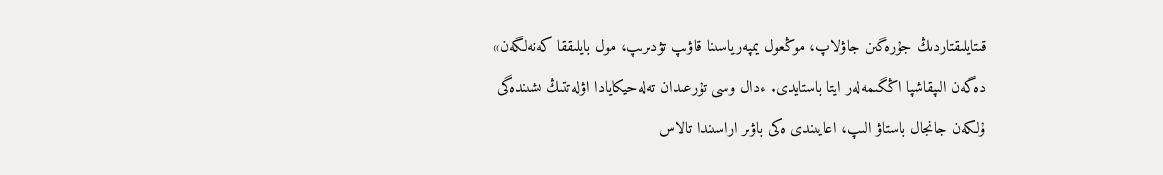قىتايلىقتاردىڭ جۇرەگىن جاۋلاپ، موڭعول يمپەرياسىنا قاۋىپ تۋدىرىپ، مول بايلىققا كەنەلگەن» دەگەن الىپقاشپا اڭگىمەلەر ايتا باستايدى. ءدال وسى تۇرعىدان تەلەحيكايادا اۋلەتتىڭ ىشىندەگى ۇلكەن جانجال باستاۋ الىپ، اعايىندى ەكى باۋىر اراسىندا تالاس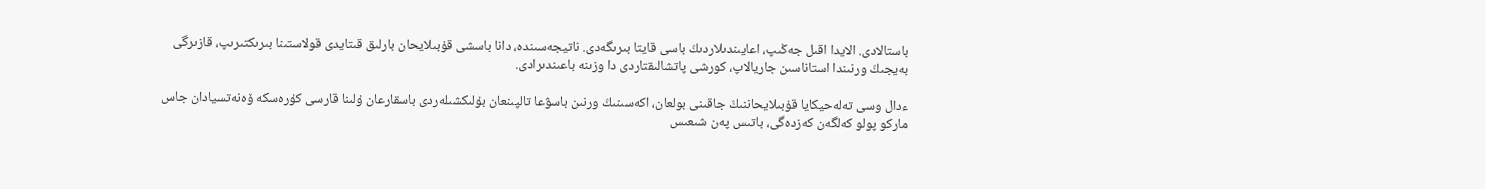باستالادى. الايدا اقىل جەڭىپ، اعايىندىلاردىڭ باسى قايتا بىرىگەدى. ناتيجەسىندە، دانا باسشى قۇبىلايحان بارلىق قىتايدى قولاستىنا بىرىكتىرىپ، قازىرگى بەيجىڭ ورنىندا استاناسىن جاريالاپ، كورشى پاتشالىقتاردى دا وزىنە باعىندىرادى.

ءدال وسى تەلەحيكايا قۇبىلايحاننىڭ جاقىنى بولعان، اكەسىنىڭ ورنىن باسۋعا تالپىنعان بۇلىكشىلەردى باسقارعان ۇلىنا قارسى كۇرەسكە ۆەنەتسيادان جاس ماركو پولو كەلگەن كەزدەگى، باتىس پەن شىعىس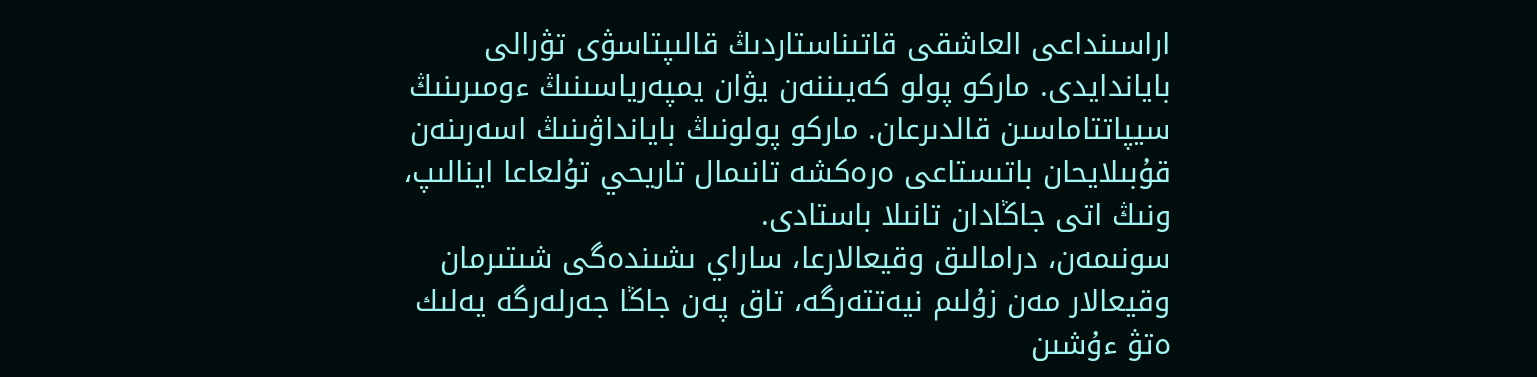اراسىنداعى العاشقى قاتىناستاردىڭ قالىپتاسۋى تۋرالى باياندايدى. ماركو پولو كەيىننەن يۋان يمپەرياسىنىڭ ءومىرىنىڭ سيپاتتاماسىن قالدىرعان. ماركو پولونىڭ بايانداۋىنىڭ اسەرىنەن قۇبىلايحان باتىستاعى ەرەكشە تانىمال تاريحي تۇلعاعا اينالىپ، ونىڭ اتى جاڭادان تانىلا باستادى.
سونىمەن، درامالىق وقيعالارعا، ساراي ىشىندەگى شىتىرمان وقيعالار مەن زۇلىم نيەتتەرگە، تاق پەن جاڭا جەرلەرگە يەلىك ەتۋ ءۇشىن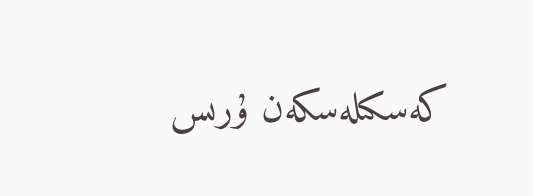كەسكىلەسكەن ۇرىس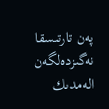پەن تارتىسقا نەگىزدەلگەن الەمدىك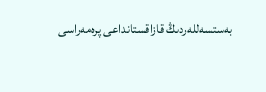بەستسەللەردىڭ قازاقستانداعى پرەمەراسى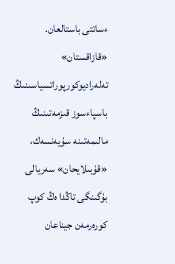ءساتتى باستالعان. «قازاقستان» تەلەراديوكورپوراتسياسىنىڭ باسپاءسوز قىزمەتىنىڭ مالىمەتىنە سۇيەنسەك، «قۇبىلايحان» سەريالى بۇگىنگى تاڭدا ەڭ كوپ كورەرمەن جيناعان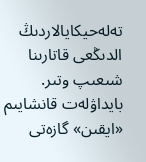تەلەحيكايالاردىڭ الدىڭعى قاتارىنا شىعىپ وتىر.
بايداۋلەت قانشايىم
«ايقىن» گازەتى